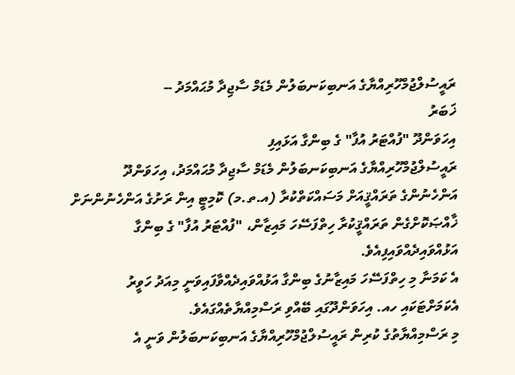ރައީސުލްޖުމްހޫރިއްޔާގެ އަނބިކަނބަލުން މެޑަމް ސާޖިދާ މުޙައްމަދު --
ޚަބަރު
އިހަވަންދޫ "ފުއްޓަރު އުފާ" ގެ ބިންގާ އަޅައިފި
ރައީސުލްޖުމްހޫރިއްޔާގެ އަނބިކަނބަލުން މެޑަމް ސާޖިދާ މުޙައްމަދު، އިހަވަންދޫ އަންހެނުންގެ ތަރައްޤީއަށް މަސައްކަތްކުރާ (އ.ތ.މ) ކޮމިޓީ އިން ރަށުގެ އަންހެނުންނަށް ޚާއްޞަކޮށްގެން ތަރައްޤީކުރާ ހިތްފަސޭހަ މައިޒާން، "ފުއްޓަރު އުފާ" ގެ ބިންގާ އަޅުއްވައިދެއްވައިފިއެވެ.
އެ ކަމަނާ މި ހިތްފަސޭހަ މައިޒާނުގެ ބިންގާ އަޅުއްވައިދެއްވާފައިވަނީ މިއަދު ހަވީރު އެކަމަށްޓަކައި ހއ. އިހަވަންދޫގައި ބޭއްވި ރަސްމިއްޔާތެއްގައެވެ.
މި ރަސްމިއްޔާތުގެ ކުރިން ރައީސުލްޖުމްހޫރިއްޔާގެ އަނބިކަނބަލުން ވަނީ އެ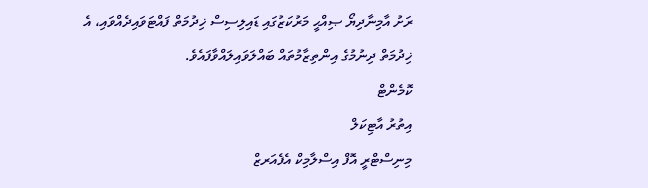ރަށު އާމިނާދިޔޯ ޞިއްޙީ މަރުކަޒުގައި ޑައިލިސިސް ޚިދުމަތް ފައްޓަވައިދެއްވައި، އެ ޚިދުމަތް ދިނުމުގެ އިންތިޒާމުތައް ބައްލަވައިލައްވާފައެވެ.
ކޮމެންޓް
އިތުރު އާޓިކަލް
މިނިސްޓްރީ އޮފް އިސްލާމިކް އެފެއަރޒް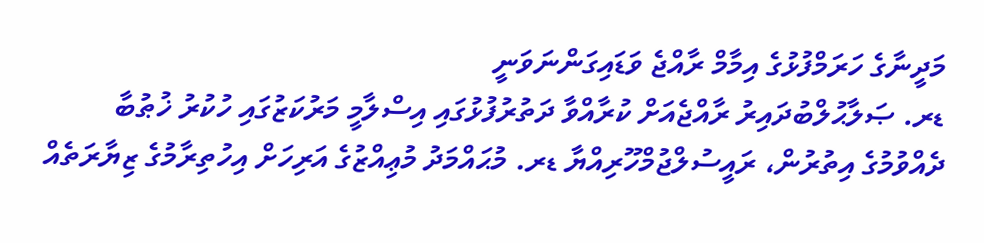މަދީނާގެ ހަރަމްފުޅުގެ އިމާމް ރާއްޖެ ވަޑައިގަންނަވަނީ
ޑރ. ޞަލާޙުލްބުދައިރު ރާއްޖެއަށް ކުރާއްވާ ދަތުރުފުޅުގައި އިސްލާމީ މަރުކަޒުގައި ހުކުރު ޚުޠުބާ ދެއްވުމުގެ އިތުރުން، ރައީސުލްޖުމްހޫރިއްޔާ ޑރ. މުޙައްމަދު މުޢިއްޒުގެ އަރިހަށް އިހުތިރާމުގެ ޒިޔާރަތެއް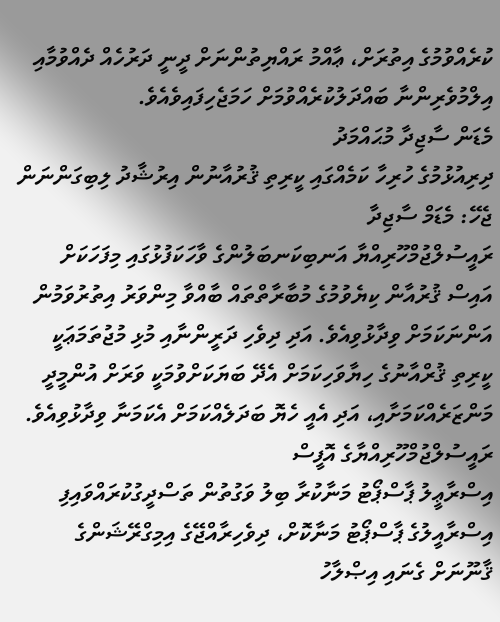ކުރެއްވުމުގެ އިތުރަށް، ޢާއްމު ރައްޔިތުންނަށް ދީނީ ދަރުހެއް ދެއްވުމާއި އިލްމުވެރިންނާ ބައްދަލުކުރެއްވުމަށް ހަމަޖެހިފައިވެއެވެ.
މެޑަން ސާޖިދާ މުޙައްމަދު
ދިރިއުޅުމުގެ ހުރިހާ ކަމެއްގައި ކީރިތި ޤުރުއާނުން އިރުޝާދު ލިބިގަންނަން ޖެހޭ: މެޑަމް ސާޖިދާ
ރައީސުލްޖުމްހޫރިއްޔާ އަނބިކަނބަލުންގެ ވާހަކަފުޅުގައި މިފަހަކަށް އައިސް ޤުރުއާން ކިޔެވުމުގެ މުބާރާތްތައް ބާއްވާ މިންވަރު އިތުރުވަމުން އަންނަކަމަށް ވިދާޅުވިއެވެ. އަދި ދިވެހި ދަރީންނާއި މުޅި މުޖުތަމަޢަކީ ކީރިތި ޤުރްއާނުގެ ހިޔާވަހިކަމަށް އެދޭ ބަޔަކަށްވުމަކީ ވަރަށް އުންމީދީ މަންޒަރެއްކަމަށާއި، އަދި އެއީ ހެޔޮ ބަދަލެއްކަމަށް އެކަމަނާ ވިދާޅުވިއެވެ.
ރައީސުލްޖުމްހޫރިއްޔާގެ އޮފީސް
އިސްރާޢީލު ޕާސްޕޯޓު މަނާކުރާ ބިލު ވަގުތުން ތަސްދީގުކުރައްވައިފި
އިސްރާއީލުގެ ޕާސްޕޯޓު މަނާކޮށް، ދިވެހިރާއްޖޭގެ އިމިގްރޭޝަންގެ ޤާނޫނަށް ގެނައި އިޞްލާހު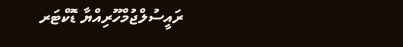ރައީސުލްޖުމްހޫރިއްޔާ ޑޮކްޓަރ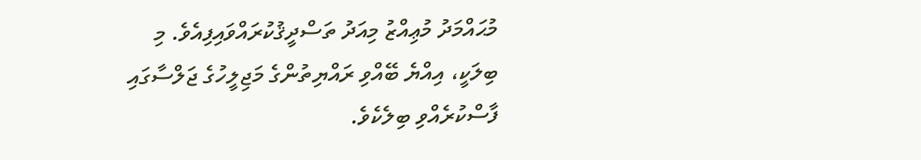މުޙައްމަދު މުޢިއްޒު މިއަދު ތަސްދީޤުކުރައްވައިފިއެވެ. މި ބިލަކީ، އިއްޔެ ބޭއްވި ރައްޔިތުންގެ މަޖިލީހުގެ ޖަލްސާގައި ފާސްކުރެއްވި ބިލެކެވެ.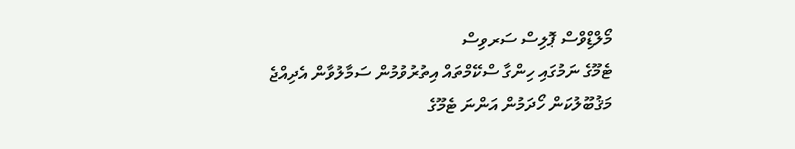މޯލްޑިްވްސް ޕޮލިސް ސަރވިސް
ޓެމޫގެ ނަމުގައި ހިންގާ ސްކޭމްތައް އިތުރުވުމުން ސަމާލުވާން އެދިއްޖެ
މަޤުބޫލުކަން ހޯދަމުން އަންނަ ޓެމޫގެ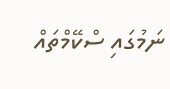ނަމުގައި ސްކޭމްތައް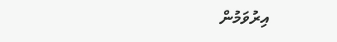އިރުވަމުން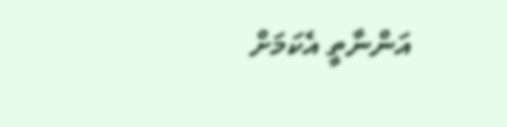އަންނާތީ އެކަމަށް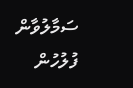ސަމާލުވާން ފުލުހުން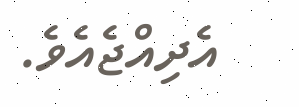އެދިއްޖެއެވެ.